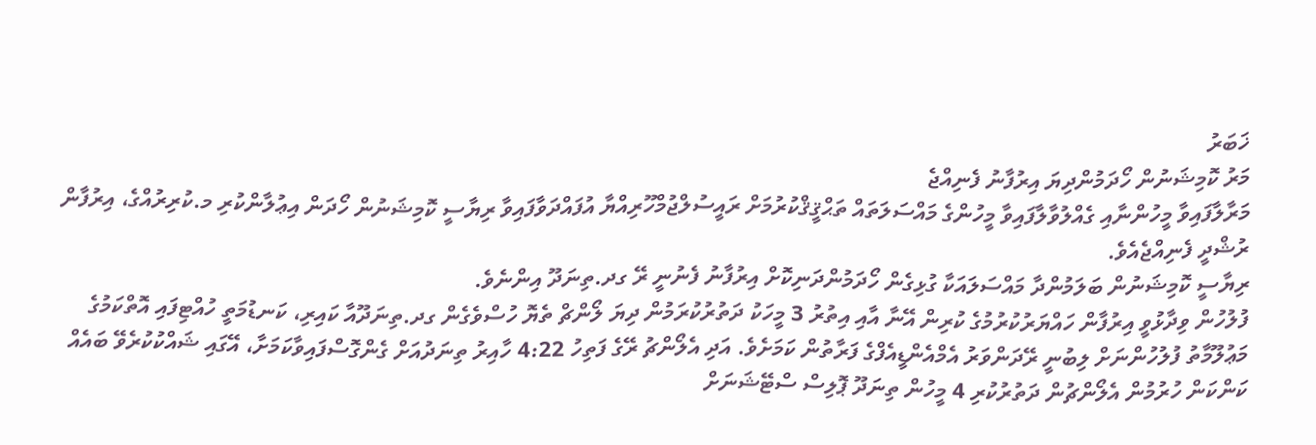ޚަބަރު
މަރު ކޮމިޝަނުން ހޯދަމުންދިޔަ އިރުފާނު ފެނިއްޖެ
މަރާލާފައިވާ މީހުންނާއި ގެއްލުވާލާފައިވާ މީހުންގެ މައްސަލަތައް ތަޙްޤީޤްކުރުމަށް ރައީސުލްޖުމްހޫރިއްޔާ އުފައްދަވާފައިވާ ރިޔާސީ ކޮމިޝަނުން ހޯދަން އިޢުލާންކުރި މ.ކުރިރުއްގެ، އިރުފާން ރުޝްދީ ފެނިއްޖެއެވެ.
ރިޔާސީ ކޮމިޝަނުން ބަލަމުންދާ މައްސަލައަކާ ގުޅިގެން ހޯދަމުންދަނިކޮށް އިރުފާނު ފެނުނީ ރޭ ގދ.ތިނަދޫ އިންނެވެ.
ފުލުހުން ވިދާޅުވީ އިރުފާން ހައްޔަރުކުރުމުގެ ކުރިން އޭނާ އާއި އިތުރު 3 މީހަކު ދަތުރުކުރަމުން ދިޔަ ލޯންޗް ތެޔޮ ހުސްވެގެން ގދ.ތިނަދޫއާ ކައިރި، ކަނޑުމަތީ ހުއްޓިފައި އޮތްކަމުގެ މަޢުލޫމާތު ފުލުހުންނަށް ލިބުނީ ރޭދަންވަރު އެމްއެންޑީއެފްގެ ފަރާތުން ކަމަށެވެ. އަދި އެލޯންޗު ރޭގެ ފަތިހު 4:22 ހާއިރު ތިނަދުއަށް ގެންގޮސްފައިވާކަމަށާ، އޭގައި ޝައްކުކުރެވޭ ބައެއް ކަންކަން ހުރުމުން އެލޯންޗުން ދަތުރުކުރި 4 މީހުން ތިނަދޫ ޕޮލިސް ސްޓޭޝަނަށް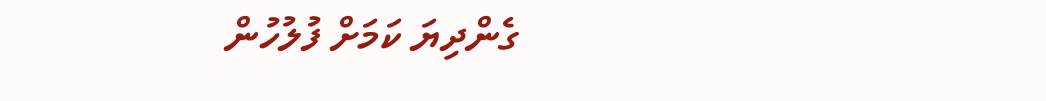ގެންދިޔަ ކަމަށް ފުލުހުން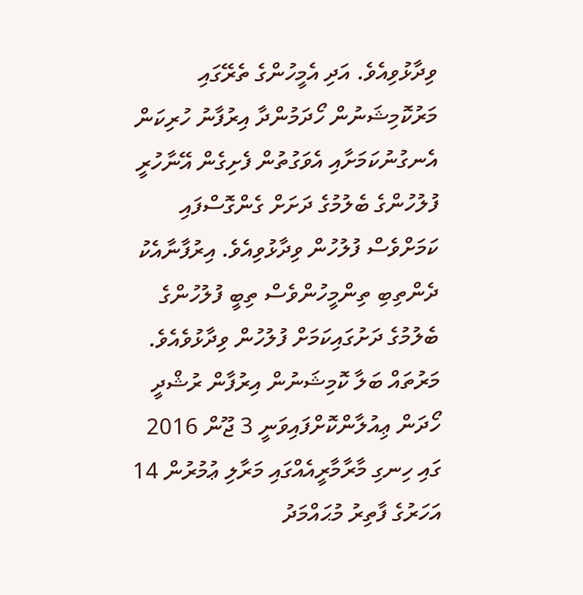ވިދާޅުވިއެވެ. އަދި އެމީހުންގެ ތެރޭގައި މަރުކޮމިޝަނުން ހޯދަމުންދާ އިރުފާނު ހުރިކަން އެނގުނުކަމަށާއި އެވަގުތުން ފެށިގެން އޭނާހުރީ ފުލުހުންގެ ބެލުމުގެ ދަށަށް ގެންގޮސްފައި ކަމަށްވެސް ފުލުހުން ވިދާޅުވިއެވެ. އިރުފާނާއެކު ދެންތިބި ތިންމީހުންވެސް ތިބީ ފުލުހުންގެ ބެލުމުގެ ދަށުގައިކަމަށް ފުލުހުން ވިދާޅުވެއެވެ.
މަރުތައް ބަލާ ކޮމިޝަނުން އިރުފާން ރުޝްދީ ހޯދަން ޢިއުލާންކޮށްފައިވަނީ 3 ޖޫން 2016 ގައި ހިނގި މާރާމާރީއެއްގައި މަރާލި ޢުމުރުން 14 އަހަރުގެ ފާތިރު މުޙައްމަދު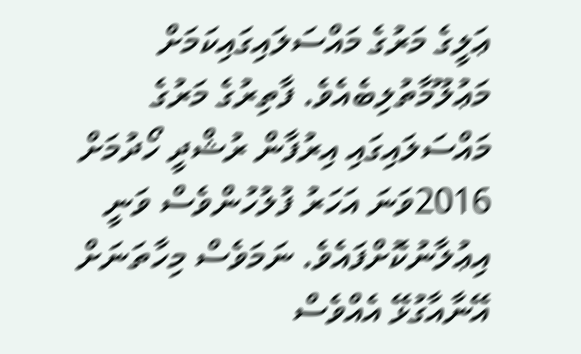ޢަލީގެ މަރުގެ މައްސަލައިގައިކަމަށް މަޢުލޫމާތުލިބެއެވެ. ފާތިރުގެ މަރުގެ މައްސަލައިގައި އިރުފާން ރުޝްދީ ހޯދުމަށް 2016ވަނަ އަހަރު ފުލުހުންވެސް ވަނީ އިޢުލާނުކޮށްފައެވެ. ނަމަވެސް މިހާތަނަށް އޭނާއާގުޅޭ އެއްވެސް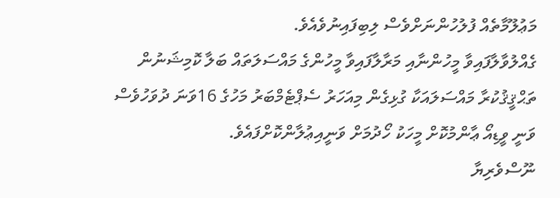މަޢުލޫމާތެއް ފުލުހުންނަށްވެސް ލިބިފައިނުވެއެވެ.
ގެއްލުވާލާފައިވާ މީހުންނާއި މަރާލާފައިވާ މީހުންގެ މައްސަލަތައް ބަލާ ކޮމިޝަނުން ތަޙްޤީޤުކުރާ މައްސަލައަކާ ގުޅިގެން މިއަހަރު ސެޕްޓެމްބަރު މަހުގެ 16ވަނަ ދުވަހުވެސް ވަނީ ވީޑިއޯ ޢާންމުކޮށް މީހަކު ހޯދުމަށް ވަނީއިޢުލާންކޮށްފައެވެ.
ނޫސްވެރިޔާ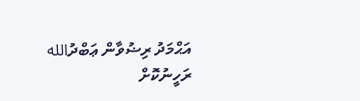އަޙްމަދު ރިޟުވާން ޢަބްދުالله ރަހީނުކޮށް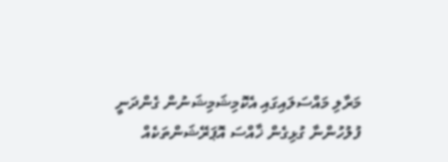މަރާލި މައްސަލައިގައި އެކޮމިޝަމިޝަނުން ގެންދަނީ ފުލުހުންނާ ގުޅިގެން ޚާއްސަ އޮޕަރޭޝަންތަކެއް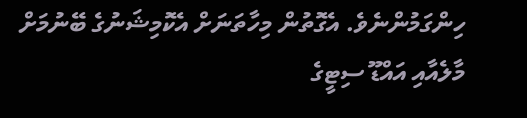ހިންގަމުންނެވެ. އެގޮތުން މިހާތަނަށް އެކޮމިޝަނުގެ ބޭނުމަށް މާލެއާއި އައްޑޫ ސިޓީގެ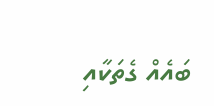ބައެއް ގެތަކާއި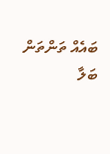ބައެއް ތަންތަން ބަލާ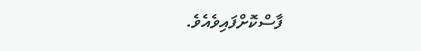ފާސްކޮށްފައިވެއެވެ.